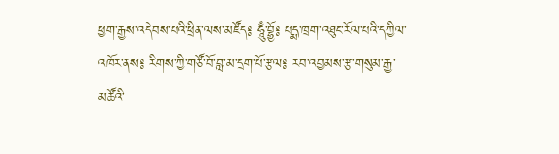ཕྱག་རྒྱས་འདེབས་པའི་ཕྲིན་ལས་མཛོད༔ ཧཱུྃ་བྷྱོ༔ པདྨ་ཁྲག་འཐུང་རོལ་པའི་དཀྱིལ་འཁོར་ནས༔ རིགས་ཀྱི་གཙོ་བོ་བླ་མ་དྲག་པོ་རྩལ༔ རབ་འབྱམས་རྩ་གསུམ་རྒྱ་མཚོའི་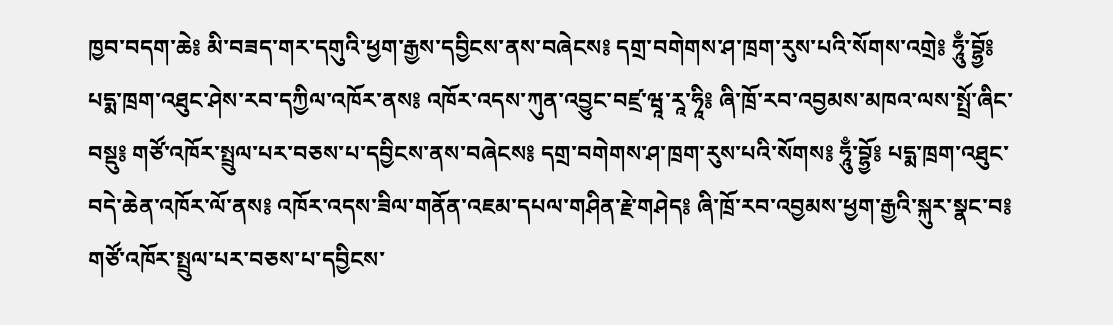ཁྱབ་བདག་ཆེ༔ མི་བཟད་གར་དགུའི་ཕྱག་རྒྱས་དབྱིངས་ནས་བཞེངས༔ དགྲ་བགེགས་ཤ་ཁྲག་རུས་པའི་སོགས་འགྲེ༔ ཧཱུྃ་བྷྱོ༔ པདྨ་ཁྲག་འཐུང་ཤེས་རབ་དཀྱིལ་འཁོར་ནས༔ འཁོར་འདས་ཀུན་འབྱུང་བཛྲ་ཝཱ་རཱ་ཧཱི༔ ཞི་ཁྲོ་རབ་འབྱམས་མཁའ་ལས་སྤྲོ་ཞིང་བསྡུ༔ གཙོ་འཁོར་སྤྲུལ་པར་བཅས་པ་དབྱིངས་ནས་བཞེངས༔ དགྲ་བགེགས་ཤ་ཁྲག་རུས་པའི་སོགས༔ ཧཱུྃ་བྷྱོ༔ པདྨ་ཁྲག་འཐུང་བདེ་ཆེན་འཁོར་ལོ་ནས༔ འཁོར་འདས་ཟིལ་གནོན་འཇམ་དཔལ་གཤིན་རྗེ་གཤེད༔ ཞི་ཁྲོ་རབ་འབྱམས་ཕྱག་རྒྱའི་སྐུར་སྣང་བ༔ གཙོ་འཁོར་སྤྲུལ་པར་བཅས་པ་དབྱིངས་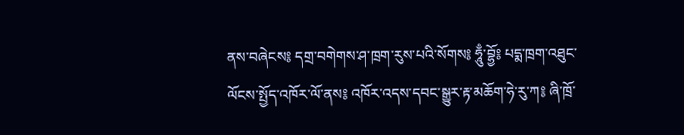ནས་བཞེངས༔ དགྲ་བགེགས་ཤ་ཁྲག་རུས་པའི་སོགས༔ ཧཱུྃ་བྷྱོ༔ པདྨ་ཁྲག་འཐུང་ལོངས་སྤྱོད་འཁོར་ལོ་ནས༔ འཁོར་འདས་དབང་སྒྱུར་རྟ་མཆོག་ཧེ་རུ་ཀ༔ ཞི་ཁྲོ་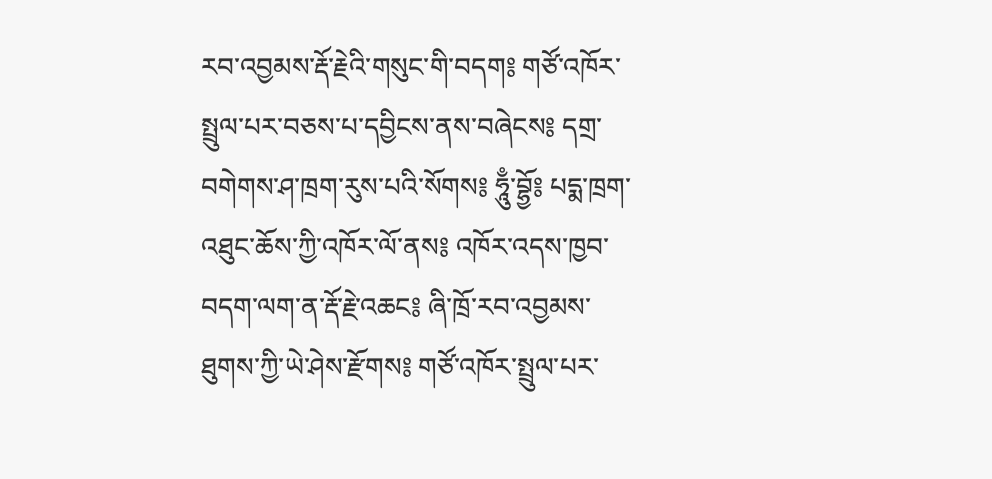རབ་འབྱམས་རྡོ་རྗེའི་གསུང་གི་བདག༔ གཙོ་འཁོར་སྤྲུལ་པར་བཅས་པ་དབྱིངས་ནས་བཞེངས༔ དགྲ་བགེགས་ཤ་ཁྲག་རུས་པའི་སོགས༔ ཧཱུྃ་བྷྱོ༔ པདྨ་ཁྲག་འཐུང་ཆོས་ཀྱི་འཁོར་ལོ་ནས༔ འཁོར་འདས་ཁྱབ་བདག་ལག་ན་རྡོ་རྗེ་འཆང༔ ཞི་ཁྲོ་རབ་འབྱམས་ཐུགས་ཀྱི་ཡེ་ཤེས་རྫོགས༔ གཙོ་འཁོར་སྤྲུལ་པར་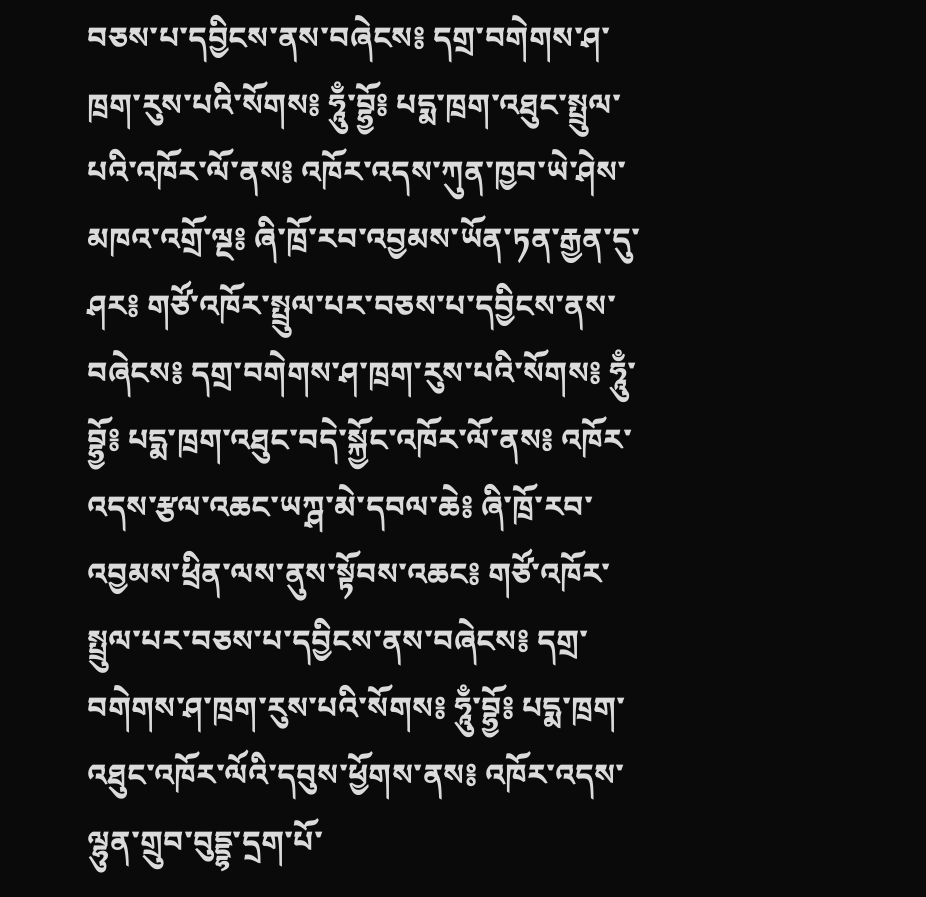བཅས་པ་དབྱིངས་ནས་བཞེངས༔ དགྲ་བགེགས་ཤ་ཁྲག་རུས་པའི་སོགས༔ ཧཱུྃ་བྷྱོ༔ པདྨ་ཁྲག་འཐུང་སྤྲུལ་པའི་འཁོར་ལོ་ནས༔ འཁོར་འདས་ཀུན་ཁྱབ་ཡེ་ཤེས་མཁའ་འགྲོ་ལྔ༔ ཞི་ཁྲོ་རབ་འབྱམས་ཡོན་ཏན་རྒྱན་དུ་ཤར༔ གཙོ་འཁོར་སྤྲུལ་པར་བཅས་པ་དབྱིངས་ནས་བཞེངས༔ དགྲ་བགེགས་ཤ་ཁྲག་རུས་པའི་སོགས༔ ཧཱུྃ་བྷྱོ༔ པདྨ་ཁྲག་འཐུང་བདེ་སྐྱོང་འཁོར་ལོ་ནས༔ འཁོར་འདས་རྩལ་འཆང་ཡཀྴ་མེ་དབལ་ཆེ༔ ཞི་ཁྲོ་རབ་འབྱམས་ཕྲིན་ལས་ནུས་སྟོབས་འཆང༔ གཙོ་འཁོར་སྤྲུལ་པར་བཅས་པ་དབྱིངས་ནས་བཞེངས༔ དགྲ་བགེགས་ཤ་ཁྲག་རུས་པའི་སོགས༔ ཧཱུྃ་བྷྱོ༔ པདྨ་ཁྲག་འཐུང་འཁོར་ལོའི་དབུས་ཕྱོགས་ནས༔ འཁོར་འདས་ལྷུན་གྲུབ་བུདྡྷ་དྲག་པོ་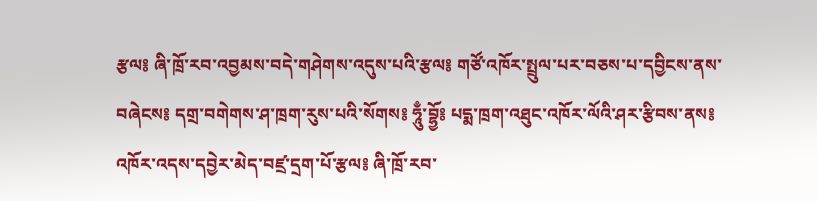རྩལ༔ ཞི་ཁྲོ་རབ་འབྱམས་བདེ་གཤེགས་འདུས་པའི་རྩལ༔ གཙོ་འཁོར་སྤྲུལ་པར་བཅས་པ་དབྱིངས་ནས་བཞེངས༔ དགྲ་བགེགས་ཤ་ཁྲག་རུས་པའི་སོགས༔ ཧཱུྃ་བྷྱོ༔ པདྨ་ཁྲག་འཐུང་འཁོར་ལོའི་ཤར་རྩིབས་ནས༔ འཁོར་འདས་དབྱེར་མེད་བཛྲ་དྲག་པོ་རྩལ༔ ཞི་ཁྲོ་རབ་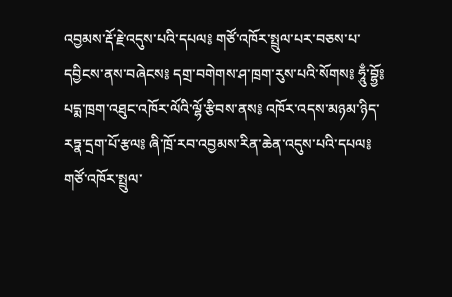འབྱམས་རྡོ་རྗེ་འདུས་པའི་དཔལ༔ གཙོ་འཁོར་སྤྲུལ་པར་བཅས་པ་དབྱིངས་ནས་བཞེངས༔ དགྲ་བགེགས་ཤ་ཁྲག་རུས་པའི་སོགས༔ ཧཱུྃ་བྷྱོ༔ པདྨ་ཁྲག་འཐུང་འཁོར་ལོའི་ལྷོ་རྩིབས་ནས༔ འཁོར་འདས་མཉམ་ཉིད་རཏྣ་དྲག་པོ་རྩལ༔ ཞི་ཁྲོ་རབ་འབྱམས་རིན་ཆེན་འདུས་པའི་དཔལ༔ གཙོ་འཁོར་སྤྲུལ་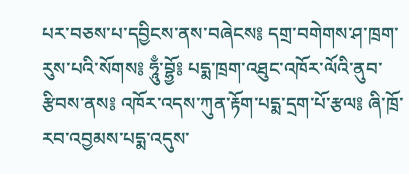པར་བཅས་པ་དབྱིངས་ནས་བཞེངས༔ དགྲ་བགེགས་ཤ་ཁྲག་རུས་པའི་སོགས༔ ཧཱུྃ་བྷྱོ༔ པདྨ་ཁྲག་འཐུང་འཁོར་ལོའི་ནུབ་རྩིབས་ནས༔ འཁོར་འདས་ཀུན་རྟོག་པདྨ་དྲག་པོ་རྩལ༔ ཞི་ཁྲོ་རབ་འབྱམས་པདྨ་འདུས་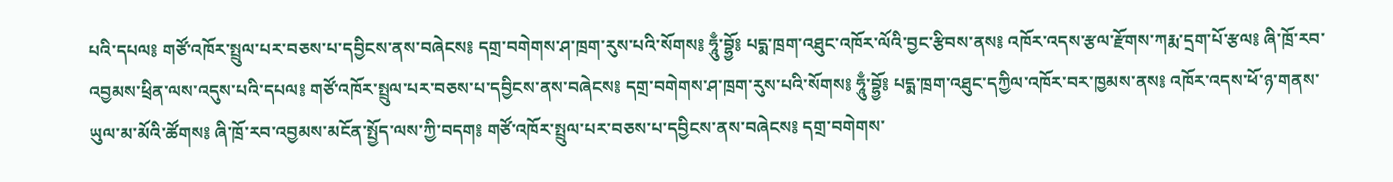པའི་དཔལ༔ གཙོ་འཁོར་སྤྲུལ་པར་བཅས་པ་དབྱིངས་ནས་བཞེངས༔ དགྲ་བགེགས་ཤ་ཁྲག་རུས་པའི་སོགས༔ ཧཱུྃ་བྷྱོ༔ པདྨ་ཁྲག་འཐུང་འཁོར་ལོའི་བྱང་རྩིབས་ནས༔ འཁོར་འདས་རྩལ་རྫོགས་ཀརྨ་དྲག་པོ་རྩལ༔ ཞི་ཁྲོ་རབ་འབྱམས་ཕྲིན་ལས་འདུས་པའི་དཔལ༔ གཙོ་འཁོར་སྤྲུལ་པར་བཅས་པ་དབྱིངས་ནས་བཞེངས༔ དགྲ་བགེགས་ཤ་ཁྲག་རུས་པའི་སོགས༔ ཧཱུྃ་བྷྱོ༔ པདྨ་ཁྲག་འཐུང་དཀྱིལ་འཁོར་བར་ཁྱམས་ནས༔ འཁོར་འདས་ཕོ་ཉ་གནས་ཡུལ་མ་མོའི་ཚོགས༔ ཞི་ཁྲོ་རབ་འབྱམས་མངོན་སྤྱོད་ལས་ཀྱི་བདག༔ གཙོ་འཁོར་སྤྲུལ་པར་བཅས་པ་དབྱིངས་ནས་བཞེངས༔ དགྲ་བགེགས་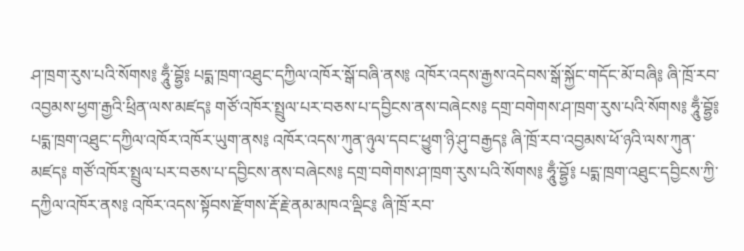ཤ་ཁྲག་རུས་པའི་སོགས༔ ཧཱུྃ་བྷྱོ༔ པདྨ་ཁྲག་འཐུང་དཀྱིལ་འཁོར་སྒོ་བཞི་ནས༔ འཁོར་འདས་རྒྱས་འདེབས་སྒོ་སྐྱོང་གདོང་མོ་བཞི༔ ཞི་ཁྲོ་རབ་འབྱམས་ཕྱག་རྒྱའི་ཕྲིན་ལས་མཛད༔ གཙོ་འཁོར་སྤྲུལ་པར་བཅས་པ་དབྱིངས་ནས་བཞེངས༔ དགྲ་བགེགས་ཤ་ཁྲག་རུས་པའི་སོགས༔ ཧཱུྃ་བྷྱོ༔ པདྨ་ཁྲག་འཐུང་དཀྱིལ་འཁོར་འཁོར་ཡུག་ནས༔ འཁོར་འདས་ཀུན་ཉུལ་དབང་ཕྱུག་ཉི་ཤུ་བརྒྱད༔ ཞི་ཁྲོ་རབ་འབྱམས་ཕོ་ཉའི་ལས་ཀུན་མཛད༔ གཙོ་འཁོར་སྤྲུལ་པར་བཅས་པ་དབྱིངས་ནས་བཞེངས༔ དགྲ་བགེགས་ཤ་ཁྲག་རུས་པའི་སོགས༔ ཧཱུྃ་བྷྱོ༔ པདྨ་ཁྲག་འཐུང་དབྱིངས་ཀྱི་དཀྱིལ་འཁོར་ནས༔ འཁོར་འདས་སྟོབས་རྫོགས་རྡོ་རྗེ་ནམ་མཁའ་ལྡིང༔ ཞི་ཁྲོ་རབ་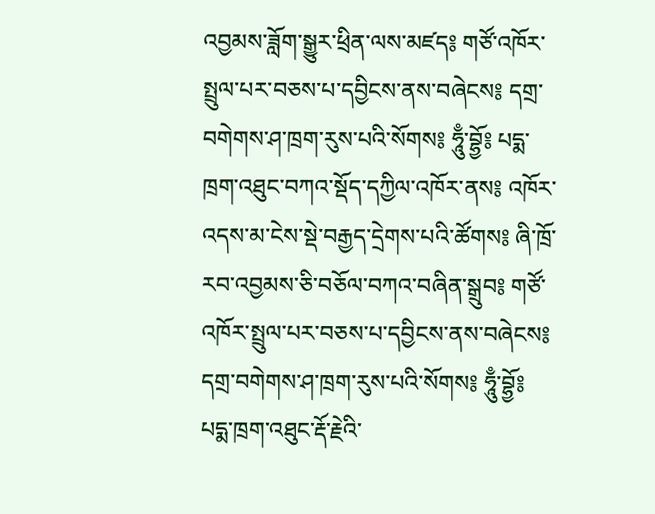འབྱམས་ཟློག་སྒྱུར་ཕྲིན་ལས་མཛད༔ གཙོ་འཁོར་སྤྲུལ་པར་བཅས་པ་དབྱིངས་ནས་བཞེངས༔ དགྲ་བགེགས་ཤ་ཁྲག་རུས་པའི་སོགས༔ ཧཱུྃ་བྷྱོ༔ པདྨ་ཁྲག་འཐུང་བཀའ་སྡོད་དཀྱིལ་འཁོར་ནས༔ འཁོར་འདས་མ་ངེས་སྡེ་བརྒྱད་དྲེགས་པའི་ཚོགས༔ ཞི་ཁྲོ་རབ་འབྱམས་ཅི་བཅོལ་བཀའ་བཞིན་སྒྲུབ༔ གཙོ་འཁོར་སྤྲུལ་པར་བཅས་པ་དབྱིངས་ནས་བཞེངས༔ དགྲ་བགེགས་ཤ་ཁྲག་རུས་པའི་སོགས༔ ཧཱུྃ་བྷྱོ༔ པདྨ་ཁྲག་འཐུང་རྡོ་རྗེའི་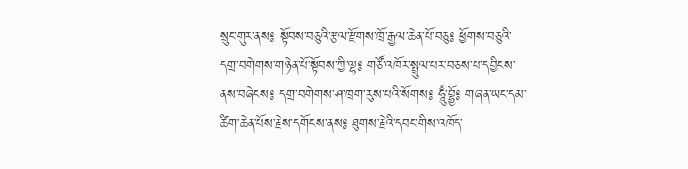སྲུང་གུར་ནས༔ སྟོབས་བཅུའི་རྩལ་རྫོགས་ཁྲོ་རྒྱལ་ཆེན་པོ་བཅུ༔ ཕྱོགས་བཅུའི་དགྲ་བགེགས་གཉེན་པོ་སྟོབས་ཀྱི་ལྷ༔ གཙོ་འཁོར་སྤྲུལ་པར་བཅས་པ་དབྱིངས་ནས་བཞེངས༔ དགྲ་བགེགས་ཤ་ཁྲག་རུས་པའི་སོགས༔ ཧཱུྃ་བྷྱོ༔ གཞན་ཡང་དམ་ཚིག་ཆེན་པོས་རྗེས་དགོངས་ནས༔ ཐུགས་རྗེའི་དབང་གིས་འཁོད་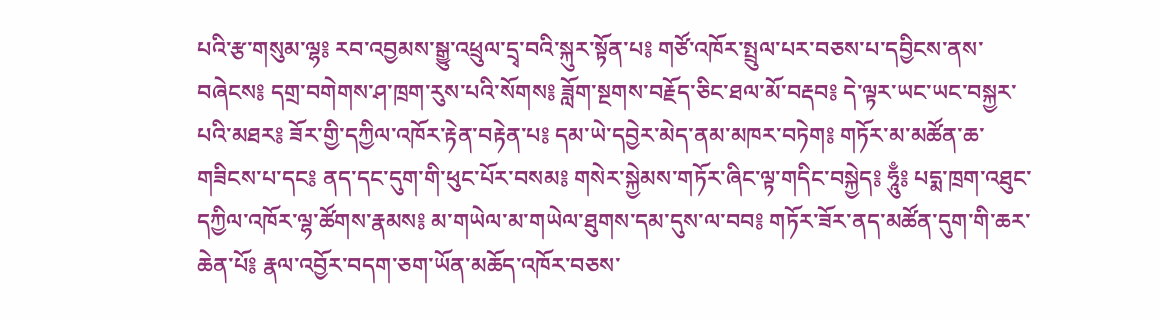པའི་རྩ་གསུམ་ལྷ༔ རབ་འབྱམས་སྒྱུ་འཕྲུལ་དྲྭ་བའི་སྐུར་སྟོན་པ༔ གཙོ་འཁོར་སྤྲུལ་པར་བཅས་པ་དབྱིངས་ནས་བཞེངས༔ དགྲ་བགེགས་ཤ་ཁྲག་རུས་པའི་སོགས༔ ཟློག་སྔགས་བརྗོད་ཅིང་ཐལ་མོ་བརྡབ༔ དེ་ལྟར་ཡང་ཡང་བསྐྱར་པའི་མཐར༔ ཟོར་གྱི་དཀྱིལ་འཁོར་རྟེན་བརྟེན་པ༔ དམ་ཡེ་དབྱེར་མེད་ནམ་མཁར་བཏེག༔ གཏོར་མ་མཚོན་ཆ་གཟིངས་པ་དང༔ ནད་དང་དུག་གི་ཕུང་པོར་བསམ༔ གསེར་སྐྱེམས་གཏོར་ཞིང་ལྟ་གདིང་བསྐྱེད༔ ཧཱུྃ༔ པདྨ་ཁྲག་འཐུང་དཀྱིལ་འཁོར་ལྷ་ཚོགས་རྣམས༔ མ་གཡེལ་མ་གཡེལ་ཐུགས་དམ་དུས་ལ་བབ༔ གཏོར་ཟོར་ནད་མཚོན་དུག་གི་ཆར་ཆེན་པོ༔ རྣལ་འབྱོར་བདག་ཅག་ཡོན་མཆོད་འཁོར་བཅས་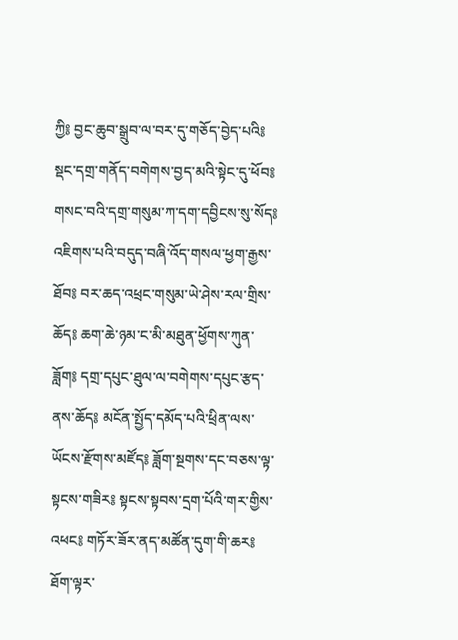ཀྱི༔ བྱང་ཆུབ་སྒྲུབ་ལ་བར་དུ་གཅོད་བྱེད་པའི༔ སྡང་དགྲ་གནོད་བགེགས་བྱད་མའི་སྟེང་དུ་ཕོབ༔ གསང་བའི་དགྲ་གསུམ་ཀ་དག་དབྱིངས་སུ་སོད༔ འཇིགས་པའི་བདུད་བཞི་འོད་གསལ་ཕྱག་རྒྱས་ཐོབ༔ བར་ཆད་འཕྲང་གསུམ་ཡེ་ཤེས་རལ་གྲིས་ཆོད༔ ཆག་ཆེ་ཉམ་ང་མི་མཐུན་ཕྱོགས་ཀུན་ཟློག༔ དགྲ་དཔུང་ཐུལ་ལ་བགེགས་དཔུང་རྩད་ནས་ཆོད༔ མངོན་སྤྱོད་དམོད་པའི་ཕྲིན་ལས་ཡོངས་རྫོགས་མཛོད༔ ཟློག་སྔགས་དང་བཅས་ལྟ་སྟངས་གཟིར༔ སྟངས་སྟབས་དྲག་པོའི་གར་གྱིས་འཕང༔ གཏོར་ཟོར་ནད་མཚོན་དུག་གི་ཆར༔ ཐོག་ལྟར་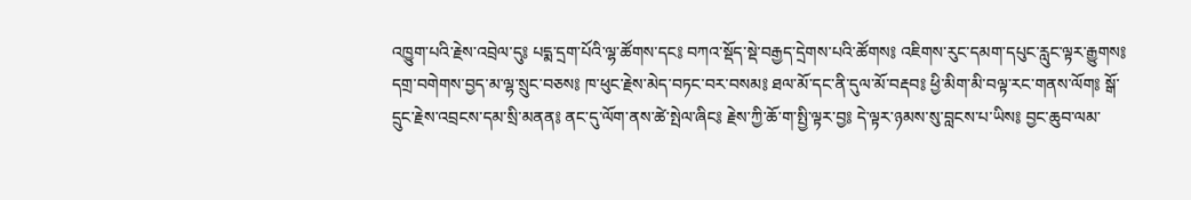འཁྱུག་པའི་རྗེས་འབྲེལ་དུ༔ པདྨ་དྲག་པོའི་ལྷ་ཚོགས་དང༔ བཀའ་སྡོད་སྡེ་བརྒྱད་དྲེགས་པའི་ཚོགས༔ འཇིགས་རུང་དམག་དཔུང་རླུང་ལྟར་རྒྱུགས༔ དགྲ་བགེགས་བྱད་མ་ལྷ་སྲུང་བཅས༔ ཁ་ཕུང་རྗེས་མེད་བཏང་བར་བསམ༔ ཐལ་མོ་དང་ནི་དུལ་མོ་བརྡབ༔ ཕྱི་མིག་མི་བལྟ་རང་གནས་ལོག༔ སྒོ་དྲུང་རྗེས་འབྲངས་དམ་སྲི་མནན༔ ནང་དུ་ལོག་ནས་ཚེ་སྤེལ་ཞིང༔ རྗེས་ཀྱི་ཆོ་ག་སྤྱི་ལྟར་བྱ༔ དེ་ལྟར་ཉམས་སུ་བླངས་པ་ཡིས༔ བྱང་ཆུབ་ལམ་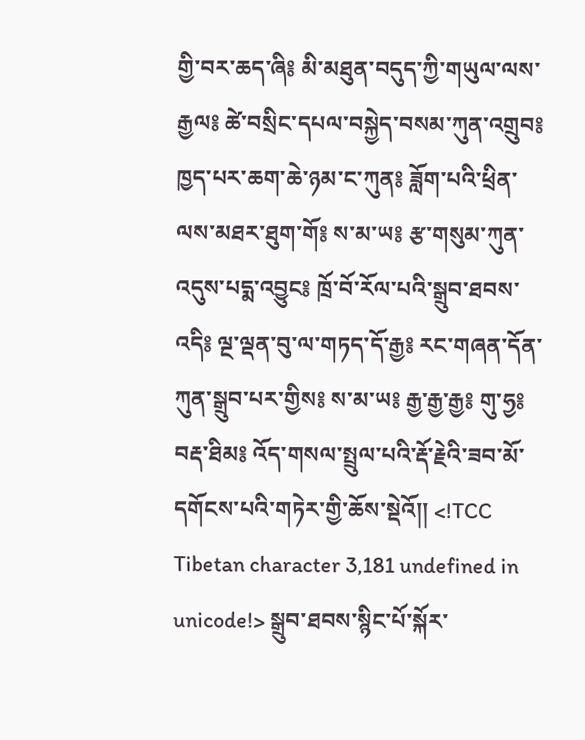གྱི་བར་ཆད་ཞི༔ མི་མཐུན་བདུད་ཀྱི་གཡུལ་ལས་རྒྱལ༔ ཚེ་བསྲིང་དཔལ་བསྐྱེད་བསམ་ཀུན་འགྲུབ༔ ཁྱད་པར་ཆག་ཆེ་ཉམ་ང་ཀུན༔ ཟློག་པའི་ཕྲིན་ལས་མཐར་ཐུག་གོ༔ ས་མ་ཡ༔ རྩ་གསུམ་ཀུན་འདུས་པདྨ་འབྱུང༔ ཁྲོ་བོ་རོལ་པའི་སྒྲུབ་ཐབས་འདི༔ ལྔ་ལྡན་བུ་ལ་གཏད་དོ་རྒྱ༔ རང་གཞན་དོན་ཀུན་སྒྲུབ་པར་གྱིས༔ ས་མ་ཡ༔ རྒྱ་རྒྱ་རྒྱ༔ གུ་ཧྱ༔ བརྡ་ཐིམ༔ འོད་གསལ་སྤྲུལ་པའི་རྡོ་རྗེའི་ཟབ་མོ་དགོངས་པའི་གཏེར་གྱི་ཆོས་སྡེའོ།། <!TCC Tibetan character 3,181 undefined in unicode!> སྒྲུབ་ཐབས་སྙིང་པོ་སྐོར་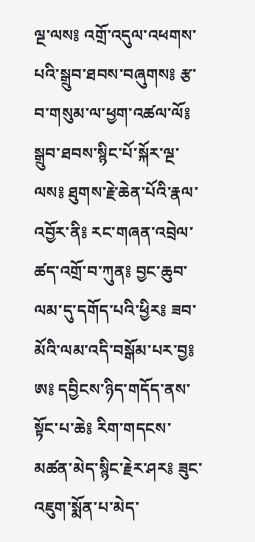ལྔ་ལས༔ འགྲོ་འདུལ་འཕགས་པའི་སྒྲུབ་ཐབས་བཞུགས༔ རྩ་བ་གསུམ་ལ་ཕྱག་འཚལ་ལོ༔ སྒྲུབ་ཐབས་སྙིང་པོ་སྐོར་ལྔ་ལས༔ ཐུགས་རྗེ་ཆེན་པོའི་རྣལ་འབྱོར་ནི༔ རང་གཞན་འབྲེལ་ཚད་འགྲོ་བ་ཀུན༔ བྱང་ཆུབ་ལམ་དུ་དགོད་པའི་ཕྱིར༔ ཟབ་མོའི་ལམ་འདི་བསྒོམ་པར་བྱ༔ ཨ༔ དབྱིངས་ཉིད་གདོད་ནས་སྟོང་པ་ཆེ༔ རིག་གདངས་མཚན་མེད་སྙིང་རྗེར་ཤར༔ ཟུང་འཇུག་སྨོན་པ་མེད་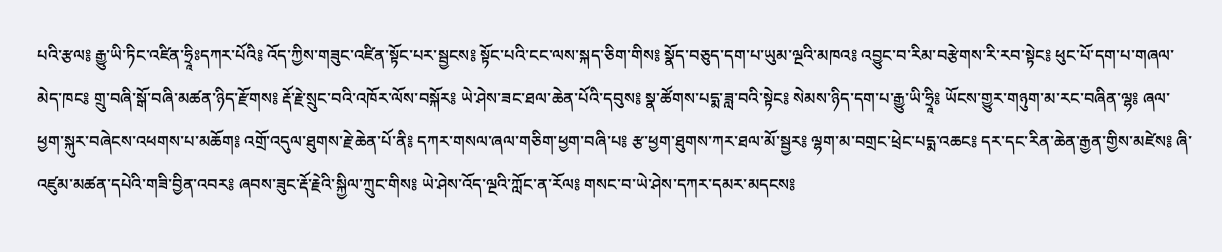པའི་རྩལ༔ རྒྱུ་ཡི་ཏིང་འཛིན་ཧྲཱིཿདཀར་པོའི༔ འོད་ཀྱིས་གཟུང་འཛིན་སྟོང་པར་སྦྱངས༔ སྟོང་པའི་ངང་ལས་སྐད་ཅིག་གིས༔ སྣོད་བཅུད་དག་པ་ཡུམ་ལྔའི་མཁའ༔ འབྱུང་བ་རིམ་བརྩེགས་རི་རབ་སྟེང༔ ཕུང་པོ་དག་པ་གཞལ་མེད་ཁང༔ གྲུ་བཞི་སྒོ་བཞི་མཚན་ཉིད་རྫོགས༔ རྡོ་རྗེ་སྲུང་བའི་འཁོར་ལོས་བསྐོར༔ ཡེ་ཤེས་ཟང་ཐལ་ཆེན་པོའི་དབུས༔ སྣ་ཚོགས་པདྨ་ཟླ་བའི་སྟེང༔ སེམས་ཉིད་དག་པ་རྒྱུ་ཡི་ཧྲཱི༔ ཡོངས་གྱུར་གཉུག་མ་རང་བཞིན་ལྷ༔ ཞལ་ཕྱག་སྐུར་བཞེངས་འཕགས་པ་མཆོག༔ འགྲོ་འདུལ་ཐུགས་རྗེ་ཆེན་པོ་ནི༔ དཀར་གསལ་ཞལ་གཅིག་ཕྱག་བཞི་པ༔ རྩ་ཕྱག་ཐུགས་ཀར་ཐལ་མོ་སྦྱར༔ ལྷག་མ་བགྲང་ཕྲེང་པདྨ་འཆང༔ དར་དང་རིན་ཆེན་རྒྱན་གྱིས་མཛེས༔ ཞི་འཛུམ་མཚན་དཔེའི་གཟི་བྱིན་འབར༔ ཞབས་ཟུང་རྡོ་རྗེའི་སྐྱིལ་ཀྲུང་གིས༔ ཡེ་ཤེས་འོད་ལྔའི་ཀློང་ན་རོལ༔ གསང་བ་ཡེ་ཤེས་དཀར་དམར་མདངས༔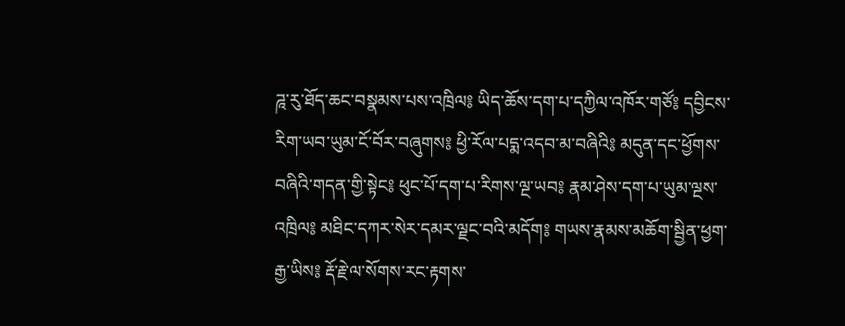ཌཱ་རུ་ཐོད་ཆང་བསྣམས་པས་འཁྲིལ༔ ཡིད་ཆོས་དག་པ་དཀྱིལ་འཁོར་གཙོ༔ དབྱིངས་རིག་ཡབ་ཡུམ་ངོ་བོར་བཞུགས༔ ཕྱི་རོལ་པདྨ་འདབ་མ་བཞིའི༔ མདུན་དང་ཕྱོགས་བཞིའི་གདན་གྱི་སྟེང༔ ཕུང་པོ་དག་པ་རིགས་ལྔ་ཡབ༔ རྣམ་ཤེས་དག་པ་ཡུམ་ལྔས་འཁྲིལ༔ མཐིང་དཀར་སེར་དམར་ལྗང་བའི་མདོག༔ གཡས་རྣམས་མཆོག་སྦྱིན་ཕྱག་རྒྱ་ཡིས༔ རྡོ་རྗེ་ལ་སོགས་རང་རྟགས་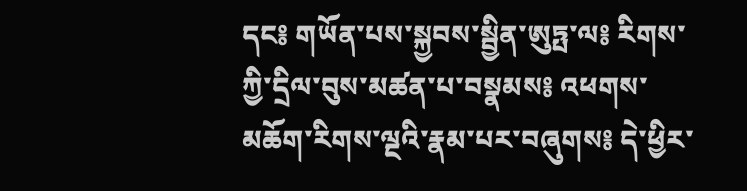དང༔ གཡོན་པས་སྐྱབས་སྦྱིན་ཨུཏྤ་ལ༔ རིགས་ཀྱི་དྲིལ་བུས་མཚན་པ་བསྣམས༔ འཕགས་མཆོག་རིགས་ལྔའི་རྣམ་པར་བཞུགས༔ དེ་ཕྱིར་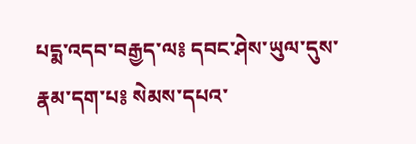པདྨ་འདབ་བརྒྱད་ལ༔ དབང་ཤེས་ཡུལ་དུས་རྣམ་དག་པ༔ སེམས་དཔའ་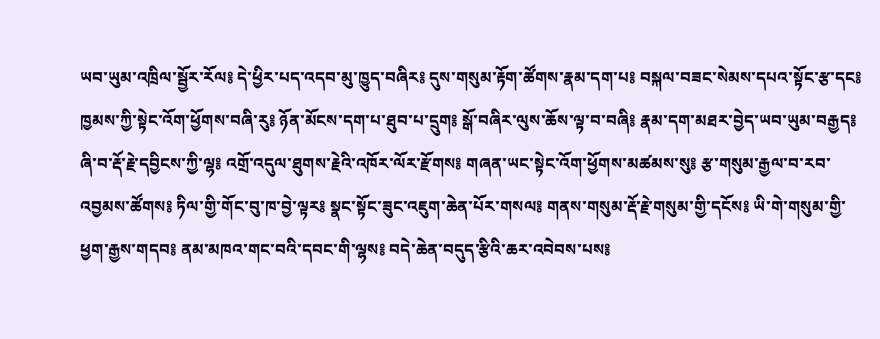ཡབ་ཡུམ་འཁྲིལ་སྦྱོར་རོལ༔ དེ་ཕྱིར་པད་འདབ་མུ་ཁྱུད་བཞིར༔ དུས་གསུམ་རྟོག་ཚོགས་རྣམ་དག་པ༔ བསྐལ་བཟང་སེམས་དཔའ་སྟོང་རྩ་དང༔ ཁྱམས་ཀྱི་སྟེང་འོག་ཕྱོགས་བཞི་རུ༔ ཉོན་མོངས་དག་པ་ཐུབ་པ་དྲུག༔ སྒོ་བཞིར་ལུས་ཆོས་ལྟ་བ་བཞི༔ རྣམ་དག་མཐར་བྱེད་ཡབ་ཡུམ་བརྒྱད༔ ཞི་བ་རྡོ་རྗེ་དབྱིངས་ཀྱི་ལྷ༔ འགྲོ་འདུལ་ཐུགས་རྗེའི་འཁོར་ལོར་རྫོགས༔ གཞན་ཡང་སྟེང་འོག་ཕྱོགས་མཚམས་སུ༔ རྩ་གསུམ་རྒྱལ་བ་རབ་འབྱམས་ཚོགས༔ ཏིལ་གྱི་གོང་བུ་ཁ་བྱེ་ལྟར༔ སྣང་སྟོང་ཟུང་འཇུག་ཆེན་པོར་གསལ༔ གནས་གསུམ་རྡོ་རྗེ་གསུམ་གྱི་དངོས༔ ཡི་གེ་གསུམ་གྱི་ཕྱག་རྒྱས་གདབ༔ ནམ་མཁའ་གང་བའི་དབང་གི་ལྷས༔ བདེ་ཆེན་བདུད་རྩིའི་ཆར་འབེབས་པས༔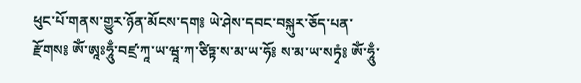ཕུང་པོ་གནས་གྱུར་ཉོན་མོངས་དག༔ ཡེ་ཤེས་དབང་བསྐུར་ཅོད་པན་རྫོགས༔ ཨོཾ་ཨཱཿཧཱུྃ་བཛྲ་ཀཱ་ཡ་ཝཱ་ཀ་ཙིཏྟ་ས་མ་ཡ་ཧོ༔ ས་མ་ཡ་སཏྭཾ༔ ཨོཾ་ཧཱུྃ་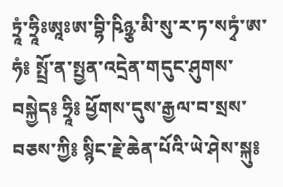ཏྲཱཾ་ཧྲཱིཿཨཱཿཨ་བྷི་ཥིཉྩ་མི་སུ་ར་ཏ་སཏྭཾ་ཨ་ཧཾ༔ སྤྲོ་ན་སྤྱན་འདྲེན་གདུང་ཤུགས་བསྐྱེད༔ ཧྲཱི༔ ཕྱོགས་དུས་རྒྱལ་བ་སྲས་བཅས་ཀྱི༔ སྙིང་རྗེ་ཆེན་པོའི་ཡེ་ཤེས་སྐུ༔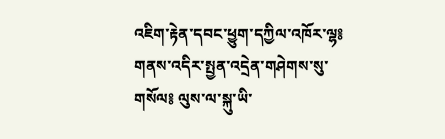འཇིག་རྟེན་དབང་ཕྱུག་དཀྱིལ་འཁོར་ལྷ༔ གནས་འདིར་སྤྱན་འདྲེན་གཤེགས་སུ་གསོལ༔ ལུས་ལ་སྐུ་ཡི་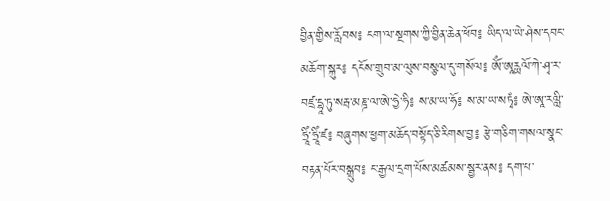བྱིན་གྱིས་རློབས༔ ངག་ལ་སྔགས་ཀྱི་བྱིན་ཆེན་ཕོབ༔ ཡིད་ལ་ཡེ་ཤེས་དབང་མཆོག་སྐུར༔ དངོས་གྲུབ་མ་ལུས་བསྩལ་དུ་གསོལ༔ ཨོཾ་ཨཱརྻལོ་ཀེ་ཤྭ་ར་བཛྲ་དྷཱ་ཏུ་སརྦ་མཎྜ་ལ་ཨེ་ཧྱེ་ཧི༔ ས་མ་ཡ་ཧོ༔ ས་མ་ཡ་སཏྭཾ༔ ཨེ་ཨཱ་རལླི་ཧྲཱིཾ་ཧྲཱིཾ་ཛ༔ བཞུགས་ཕྱག་མཆོད་བསྟོད་ཅི་རིགས་བྱ༔ རྩེ་གཅིག་གསལ་སྣང་བརྟན་པོར་བསྒྲུབ༔ ང་རྒྱལ་དྲག་པོས་མཚམས་སྦྱར་ནས༔ དག་པ་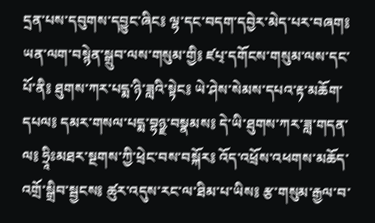དྲན་པས་དབུགས་དབྱུང་ཞིང༔ ལྷ་དང་བདག་དབྱེར་མེད་པར་བཞག༔ ཡན་ལག་བསྙེན་སྒྲུབ་ལས་གསུམ་གྱི༔ ཛཔ྄་དགོངས་གསུམ་ལས་དང་པོ་ནི༔ ཐུགས་ཀར་པདྨ་ཉི་ཟླའི་སྟེང༔ ཡེ་ཤེས་སེམས་དཔའ་རྟ་མཆོག་དཔལ༔ དམར་གསལ་པདྨ་བྷཉྫ་བསྣམས༔ དེ་ཡི་ཐུགས་ཀར་ཟླ་གདན་ལ༔ ཧྲཱིཿམཐར་སྔགས་ཀྱི་ཕྲེང་བས་བསྐོར༔ འོད་འཕྲོས་འཕགས་མཆོད་འགྲོ་སྒྲིབ་སྦྱངས༔ ཚུར་འདུས་རང་ལ་ཐིམ་པ་ཡིས༔ རྩ་གསུམ་རྒྱལ་བ་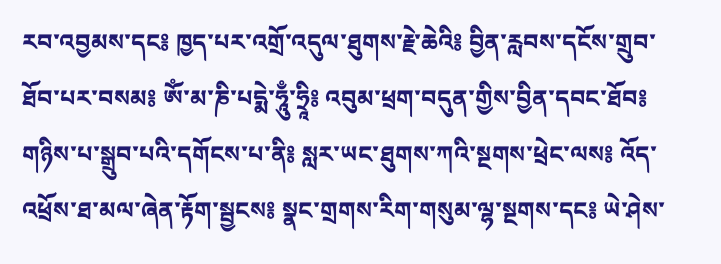རབ་འབྱམས་དང༔ ཁྱད་པར་འགྲོ་འདུལ་ཐུགས་རྗེ་ཆེའི༔ བྱིན་རླབས་དངོས་གྲུབ་ཐོབ་པར་བསམ༔ ཨོཾ་མ་ཎི་པདྨེ་ཧཱུྃ་ཧྲཱི༔ འབུམ་ཕྲག་བདུན་གྱིས་བྱིན་དབང་ཐོབ༔ གཉིས་པ་སྒྲུབ་པའི་དགོངས་པ་ནི༔ སླར་ཡང་ཐུགས་ཀའི་སྔགས་ཕྲེང་ལས༔ འོད་འཕྲོས་ཐ་མལ་ཞེན་རྟོག་སྦྱངས༔ སྣང་གྲགས་རིག་གསུམ་ལྷ་སྔགས་དང༔ ཡེ་ཤེས་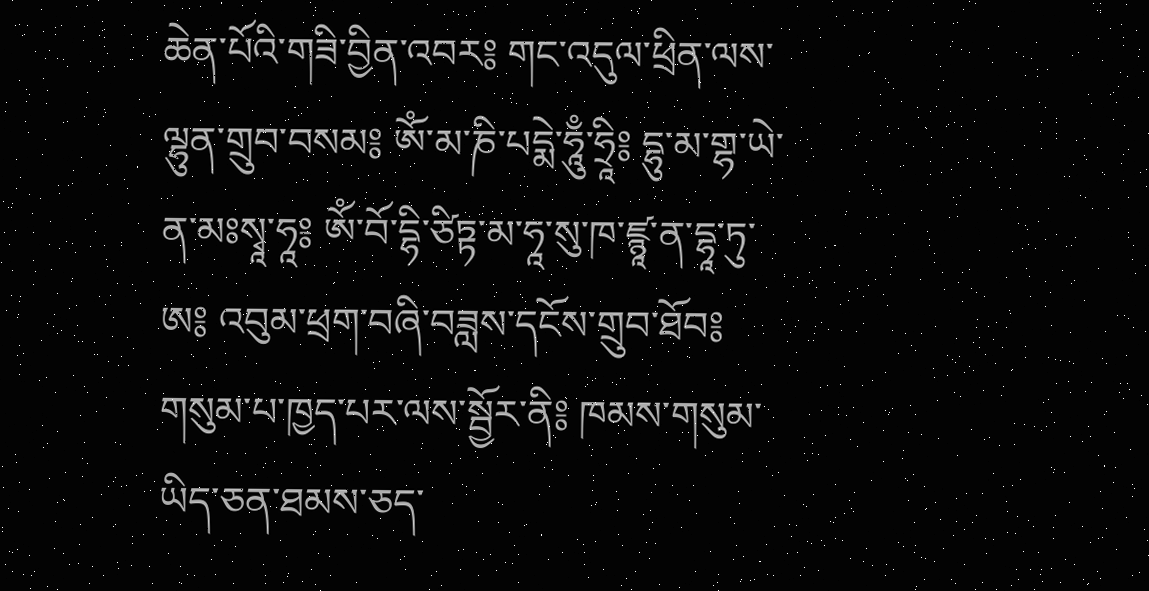ཆེན་པོའི་གཟི་བྱིན་འབར༔ གང་འདུལ་ཕྲིན་ལས་ལྷུན་གྲུབ་བསམ༔ ཨོཾ་མ་ཎི་པདྨེ་ཧཱུྃ་ཧྲཱི༔ དྷུ་མ་གྷ་ཡེ་ན་མཿསྭཱ་ཧཱ༔ ཨོཾ་བོ་དྷི་ཙིཏྟ་མ་ཧཱ་སུ་ཁ་ཛྙཱ་ན་དྷཱ་ཏུ་ཨ༔ འབུམ་ཕྲག་བཞི་བཟླས་དངོས་གྲུབ་ཐོབ༔ གསུམ་པ་ཁྱད་པར་ལས་སྦྱོར་ནི༔ ཁམས་གསུམ་ཡིད་ཅན་ཐམས་ཅད་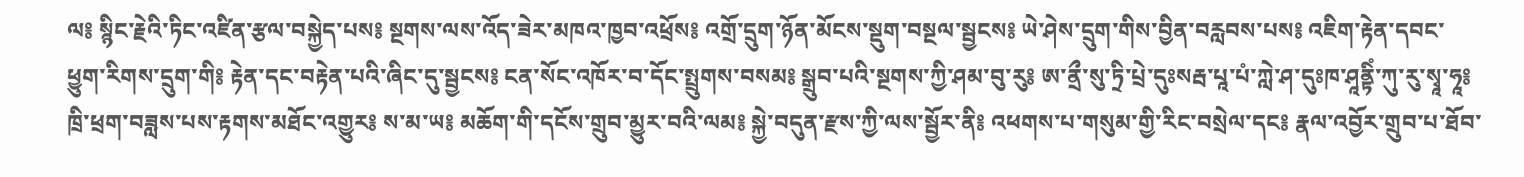ལ༔ སྙིང་རྗེའི་ཏིང་འཛིན་རྩལ་བསྐྱེད་པས༔ སྔགས་ལས་འོད་ཟེར་མཁའ་ཁྱབ་འཕྲོས༔ འགྲོ་དྲུག་ཉོན་མོངས་སྡུག་བསྔལ་སྦྱངས༔ ཡེ་ཤེས་དྲུག་གིས་བྱིན་བརླབས་པས༔ འཇིག་རྟེན་དབང་ཕྱུག་རིགས་དྲུག་གི༔ རྟེན་དང་བརྟེན་པའི་ཞིང་དུ་སྦྱངས༔ ངན་སོང་འཁོར་བ་དོང་སྤྲུགས་བསམ༔ སྒྲུབ་པའི་སྔགས་ཀྱི་ཤམ་བུ་རུ༔ ཨ་ནྲྀ་སུ་ཏྲི་པྲེ་དུཿསརྦ་པཱ་པཾ་ཀླེ་ཤ་དུཿཁ་ཤཱནྟིཾ་ཀུ་རུ་སྭཱ་ཧཱ༔ ཁྲི་ཕྲག་བཟླས་པས་རྟགས་མཐོང་འགྱུར༔ ས་མ་ཡ༔ མཆོག་གི་དངོས་གྲུབ་མྱུར་བའི་ལམ༔ སྐྱེ་བདུན་རྫས་ཀྱི་ལས་སྦྱོར་ནི༔ འཕགས་པ་གསུམ་གྱི་རིང་བསྲེལ་དང༔ རྣལ་འབྱོར་གྲུབ་པ་ཐོབ་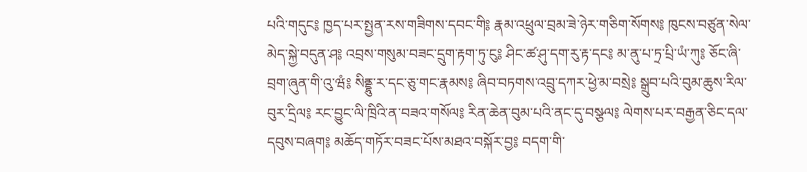པའི་གདུང༔ ཁྱད་པར་སྤྱན་རས་གཟིགས་དབང་གི༔ རྣམ་འཕྲུལ་བྲམ་ཟེ་ཉེར་གཅིག་སོགས༔ ཁུངས་བཙུན་སེལ་མེད་སྐྱེ་བདུན་ཤ༔ འབྲས་གསུམ་བཟང་དྲུག་རྟག་ཏུ་ངུ༔ ཤིང་ཚ་ཤུ་དག་རུ་རྟ་དང༔ མ་ནུ་པ་ཏྲ་པྲི་ཡཾ་ཀུ༔ ཅོང་ཞི་བྲག་ཞུན་གི་འུ་ཝཾ༔ སིནྡྷུ་ར་དང་ཅུ་གང་རྣམས༔ ཞིབ་བཏགས་འབྲུ་དཀར་ཕྱེ་མ་བསྲེ༔ སྒྲུབ་པའི་བུམ་ཆུས་རིལ་བུར་དྲིལ༔ རང་བྱུང་ལི་ཁྲིའི་ན་བཟའ་གསོལ༔ རིན་ཆེན་བུམ་པའི་ནང་དུ་བསྩལ༔ ལེགས་པར་བརྒྱན་ཅིང་དལ་དབུས་བཞག༔ མཆོད་གཏོར་བཟང་པོས་མཐའ་བསྐོར་བྱ༔ བདག་གི་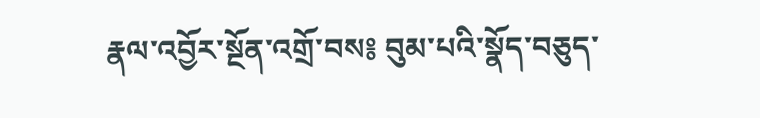རྣལ་འབྱོར་སྔོན་འགྲོ་བས༔ བུམ་པའི་སྣོད་བཅུད་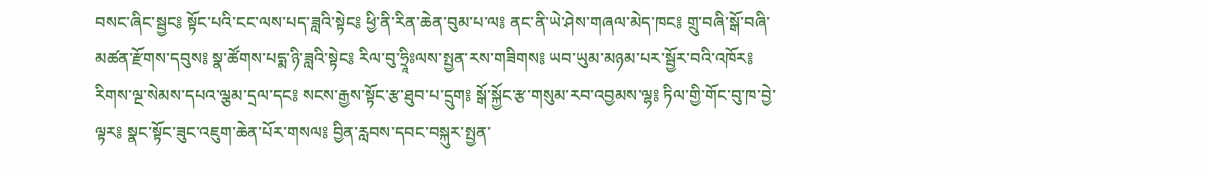བསང་ཞིང་སྦྱང༔ སྟོང་པའི་ངང་ལས་པད་ཟླའི་སྟེང༔ ཕྱི་ནི་རིན་ཆེན་བུམ་པ་ལ༔ ནང་ནི་ཡེ་ཤེས་གཞལ་མེད་ཁང༔ གྲུ་བཞི་སྒོ་བཞི་མཚན་རྫོགས་དབུས༔ སྣ་ཚོགས་པདྨ་ཉི་ཟླའི་སྟེང༔ རིལ་བུ་ཧྲཱིཿལས་སྤྱན་རས་གཟིགས༔ ཡབ་ཡུམ་མཉམ་པར་སྦྱོར་བའི་འཁོར༔ རིགས་ལྔ་སེམས་དཔའ་ལྕམ་དྲལ་དང༔ སངས་རྒྱས་སྟོང་རྩ་ཐུབ་པ་དྲུག༔ སྒོ་སྐྱོང་རྩ་གསུམ་རབ་འབྱམས་ལྷ༔ ཏིལ་གྱི་གོང་བུ་ཁ་བྱེ་ལྟར༔ སྣང་སྟོང་ཟུང་འཇུག་ཆེན་པོར་གསལ༔ བྱིན་རླབས་དབང་བསྐུར་སྤྱན་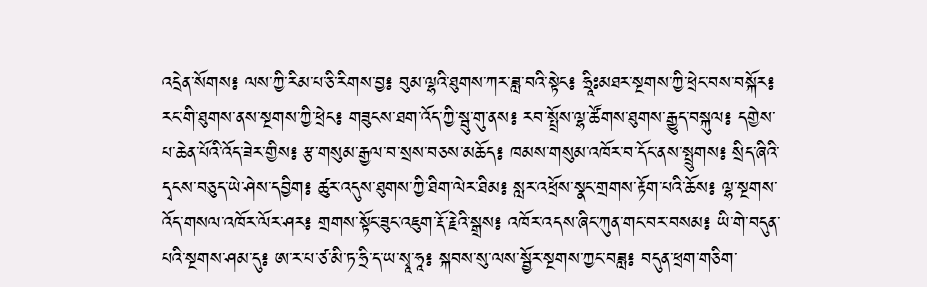འདྲེན་སོགས༔ ལས་ཀྱི་རིམ་པ་ཅི་རིགས་བྱ༔ བུམ་ལྷའི་ཐུགས་ཀར་ཟླ་བའི་སྟེང༔ ཧྲཱིཿམཐར་སྔགས་ཀྱི་ཕྲེང་བས་བསྐོར༔ རང་གི་ཐུགས་ནས་སྔགས་ཀྱི་ཕྲེང༔ གཟུངས་ཐག་འོད་ཀྱི་སྦུ་གུ་ནས༔ རབ་སྤྲོས་ལྷ་ཚོགས་ཐུགས་རྒྱུད་བསྐུལ༔ དགྱེས་པ་ཆེན་པོའི་འོད་ཟེར་གྱིས༔ རྩ་གསུམ་རྒྱལ་བ་སྲས་བཅས་མཆོད༔ ཁམས་གསུམ་འཁོར་བ་དོང་ནས་སྤྲུགས༔ སྲིད་ཞིའི་དྭངས་བཅུད་ཡེ་ཤེས་དབྱིག༔ ཚུར་འདུས་ཐུགས་ཀྱི་ཐིག་ལེར་ཐིམ༔ སླར་འཕྲོས་སྣང་གྲགས་རྟོག་པའི་ཆོས༔ ལྷ་སྔགས་འོད་གསལ་འཁོར་ལོར་ཤར༔ གྲགས་སྟོང་ཟུང་འཇུག་རྡོ་རྗེའི་སྒྲས༔ འཁོར་འདས་ཞིང་ཀུན་གང་བར་བསམ༔ ཡི་གེ་བདུན་པའི་སྔགས་ཤམ་དུ༔ ཨ་ར་པ་ཙ་མི་ཏ་ཧྲི་ད་ཡ་སྭཱ་ཧཱ༔ སྐབས་སུ་ལས་སྦྱོར་སྔགས་ཀྱང་བཟླ༔ བདུན་ཕྲག་གཅིག་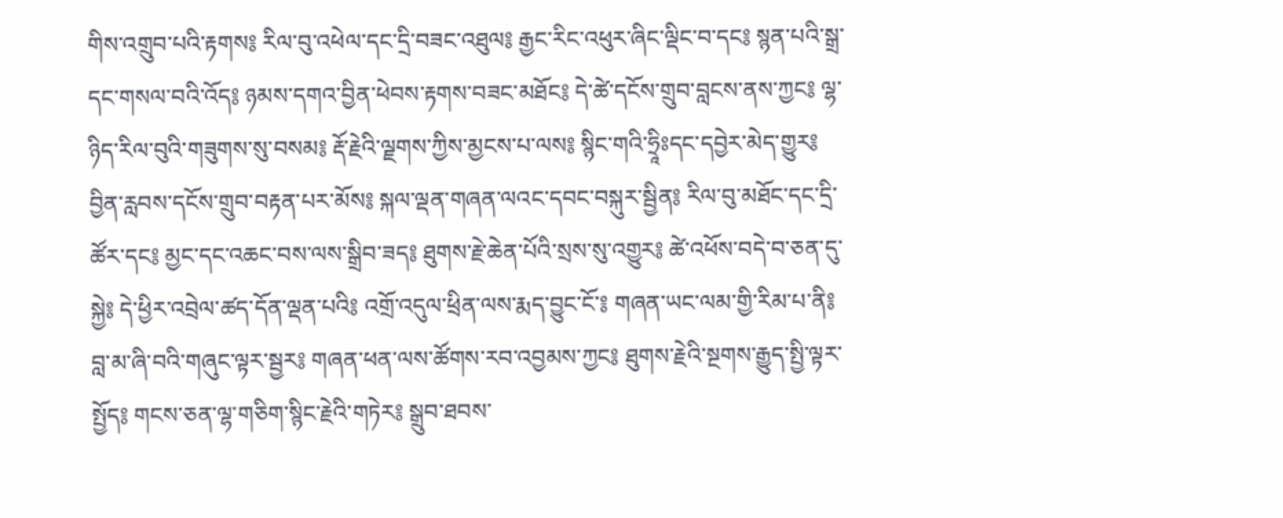གིས་འགྲུབ་པའི་རྟགས༔ རིལ་བུ་འཕེལ་དང་དྲི་བཟང་འཐུལ༔ རྒྱང་རིང་འཕུར་ཞིང་ལྡིང་བ་དང༔ སྙན་པའི་སྒྲ་དང་གསལ་བའི་འོད༔ ཉམས་དགའ་བྱིན་ཕེབས་རྟགས་བཟང་མཐོང༔ དེ་ཚེ་དངོས་གྲུབ་བླངས་ནས་ཀྱང༔ ལྷ་ཉིད་རིལ་བུའི་གཟུགས་སུ་བསམ༔ རྡོ་རྗེའི་ལྗགས་ཀྱིས་མྱངས་པ་ལས༔ སྙིང་གའི་ཧྲཱིཿདང་དབྱེར་མེད་གྱུར༔ བྱིན་རླབས་དངོས་གྲུབ་བརྟན་པར་མོས༔ སྐལ་ལྡན་གཞན་ལའང་དབང་བསྐུར་སྦྱིན༔ རིལ་བུ་མཐོང་དང་དྲི་ཚོར་དང༔ མྱང་དང་འཆང་བས་ལས་སྒྲིབ་ཟད༔ ཐུགས་རྗེ་ཆེན་པོའི་སྲས་སུ་འགྱུར༔ ཚེ་འཕོས་བདེ་བ་ཅན་དུ་སྐྱེ༔ དེ་ཕྱིར་འབྲེལ་ཚད་དོན་ལྡན་པའི༔ འགྲོ་འདུལ་ཕྲིན་ལས་རྨད་བྱུང་ངོ་༔ གཞན་ཡང་ལམ་གྱི་རིམ་པ་ནི༔ བླ་མ་ཞི་བའི་གཞུང་ལྟར་སྦྱར༔ གཞན་ཕན་ལས་ཚོགས་རབ་འབྱམས་ཀྱང༔ ཐུགས་རྗེའི་སྔགས་རྒྱུད་སྤྱི་ལྟར་སྤྱོད༔ གངས་ཅན་ལྷ་གཅིག་སྙིང་རྗེའི་གཏེར༔ སྒྲུབ་ཐབས་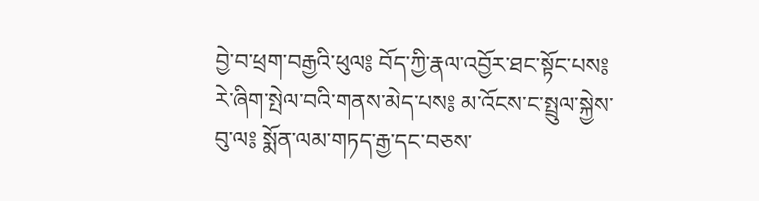བྱེ་བ་ཕྲག་བརྒྱའི་ཕུལ༔ བོད་ཀྱི་རྣལ་འབྱོར་ཐང་སྟོང་པས༔ རེ་ཞིག་སྤེལ་བའི་གནས་མེད་པས༔ མ་འོངས་ང་སྤྲུལ་སྐྱེས་བུ་ལ༔ སྨོན་ལམ་གཏད་རྒྱ་དང་བཅས་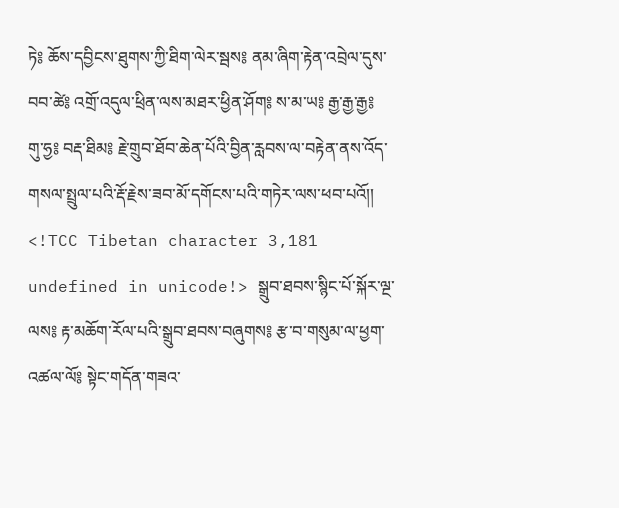ཏེ༔ ཆོས་དབྱིངས་ཐུགས་ཀྱི་ཐིག་ལེར་སྦས༔ ནམ་ཞིག་རྟེན་འབྲེལ་དུས་བབ་ཚེ༔ འགྲོ་འདུལ་ཕྲིན་ལས་མཐར་ཕྱིན་ཤོག༔ ས་མ་ཡ༔ རྒྱ་རྒྱ་རྒྱ༔ གུ་ཧྱ༔ བརྡ་ཐིམ༔ རྗེ་གྲུབ་ཐོབ་ཆེན་པོའི་བྱིན་རླབས་ལ་བརྟེན་ནས་འོད་གསལ་སྤྲུལ་པའི་རྡོ་རྗེས་ཟབ་མོ་དགོངས་པའི་གཏེར་ལས་ཕབ་པའོ།། <!TCC Tibetan character 3,181 undefined in unicode!> སྒྲུབ་ཐབས་སྙིང་པོ་སྐོར་ལྔ་ལས༔ རྟ་མཆོག་རོལ་པའི་སྒྲུབ་ཐབས་བཞུགས༔ རྩ་བ་གསུམ་ལ་ཕྱག་འཚལ་ལོ༔ སྟེང་གདོན་གཟའ་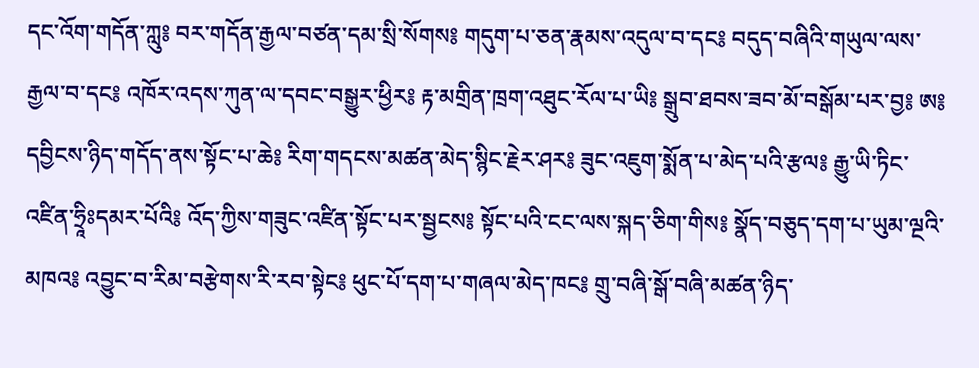དང་འོག་གདོན་ཀླུ༔ བར་གདོན་རྒྱལ་བཙན་དམ་སྲི་སོགས༔ གདུག་པ་ཅན་རྣམས་འདུལ་བ་དང༔ བདུད་བཞིའི་གཡུལ་ལས་རྒྱལ་བ་དང༔ འཁོར་འདས་ཀུན་ལ་དབང་བསྒྱུར་ཕྱིར༔ རྟ་མགྲིན་ཁྲག་འཐུང་རོལ་པ་ཡི༔ སྒྲུབ་ཐབས་ཟབ་མོ་བསྒོམ་པར་བྱ༔ ཨ༔ དབྱིངས་ཉིད་གདོད་ནས་སྟོང་པ་ཆེ༔ རིག་གདངས་མཚན་མེད་སྙིང་རྗེར་ཤར༔ ཟུང་འཇུག་སྨོན་པ་མེད་པའི་རྩལ༔ རྒྱུ་ཡི་ཏིང་འཛིན་ཧྲཱིཿདམར་པོའི༔ འོད་ཀྱིས་གཟུང་འཛིན་སྟོང་པར་སྦྱངས༔ སྟོང་པའི་ངང་ལས་སྐད་ཅིག་གིས༔ སྣོད་བཅུད་དག་པ་ཡུམ་ལྔའི་མཁའ༔ འབྱུང་བ་རིམ་བརྩེགས་རི་རབ་སྟེང༔ ཕུང་པོ་དག་པ་གཞལ་མེད་ཁང༔ གྲུ་བཞི་སྒོ་བཞི་མཚན་ཉིད་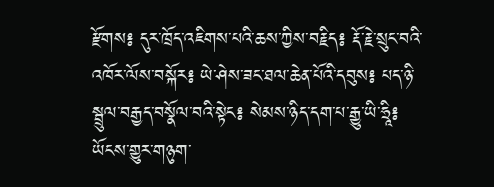རྫོགས༔ དུར་ཁྲོད་འཇིགས་པའི་ཆས་ཀྱིས་བརྗིད༔ རྡོ་རྗེ་སྲུང་བའི་འཁོར་ལོས་བསྐོར༔ ཡེ་ཤེས་ཟང་ཐལ་ཆེན་པོའི་དབུས༔ པད་ཉི་སྦྲུལ་བརྒྱད་བསྣོལ་བའི་སྟེང༔ སེམས་ཉིད་དག་པ་རྒྱུ་ཡི་ཧྲཱི༔ ཡོངས་གྱུར་གཉུག་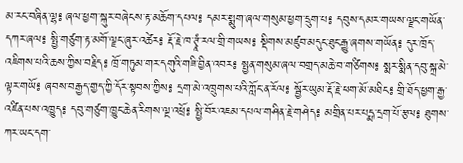མ་རང་བཞིན་ལྷ༔ ཞལ་ཕྱག་སྐུར་བཞེངས་རྟ་མཆོག་དཔལ༔ དམར་སྨུག་ཞལ་གསུམ་ཕྱག་དྲུག་པ༔ དབུས་དམར་གཡས་ལྗང་གཡོན་དཀར་ཞལ༔ སྤྱི་གཙུག་རྟ་མགོ་ལྗང་ཞུར་འཚེར༔ རྡོ་རྗེ་ཁ་ཊྭཱཾ་རལ་གྲི་གཡས༔ སྡིགས་མཛུབ་མདུང་ཐུང་རྒྱུ་ཞགས་གཡོན༔ དུར་ཁྲོད་འཇིགས་པའི་ཆས་ཀྱིས་བརྗིད༔ ཁྲོ་གཏུམ་གར་དགུའི་གཟི་བྱིན་འབར༔ སྤྱན་གསུམ་ཞལ་བགྲད་མཆེ་བ་གཙིགས༔ སྨར་སྨིན་དབུ་སྐྲ་མེ་ལྟར་གཡོ༔ ཞབས་བརྒྱད་གྱད་ཀྱི་དོར་སྟབས་ཀྱིས༔ དྲག་མེ་འཁྲུགས་པའི་ཀློང་ན་རོལ༔ སྦྱོར་ཡུམ་རྡོ་རྗེ་ཕག་མོ་མཐིང༔ གྲི་ཐོད་ཕྱག་རྒྱ་འཛིན་པས་འཁྱུད༔ དབུ་གཙུག་ཁྱུང་ཆེན་རིགས་ལྔ་འཕྲོ༔ སྤྱི་བོར་འཇམ་དཔལ་གཤིན་རྗེ་གཤེད༔ མགྲིན་པར་པདྨ་དྲག་པོ་རྩལ༔ ཐུགས་ཀར་ཡང་དག་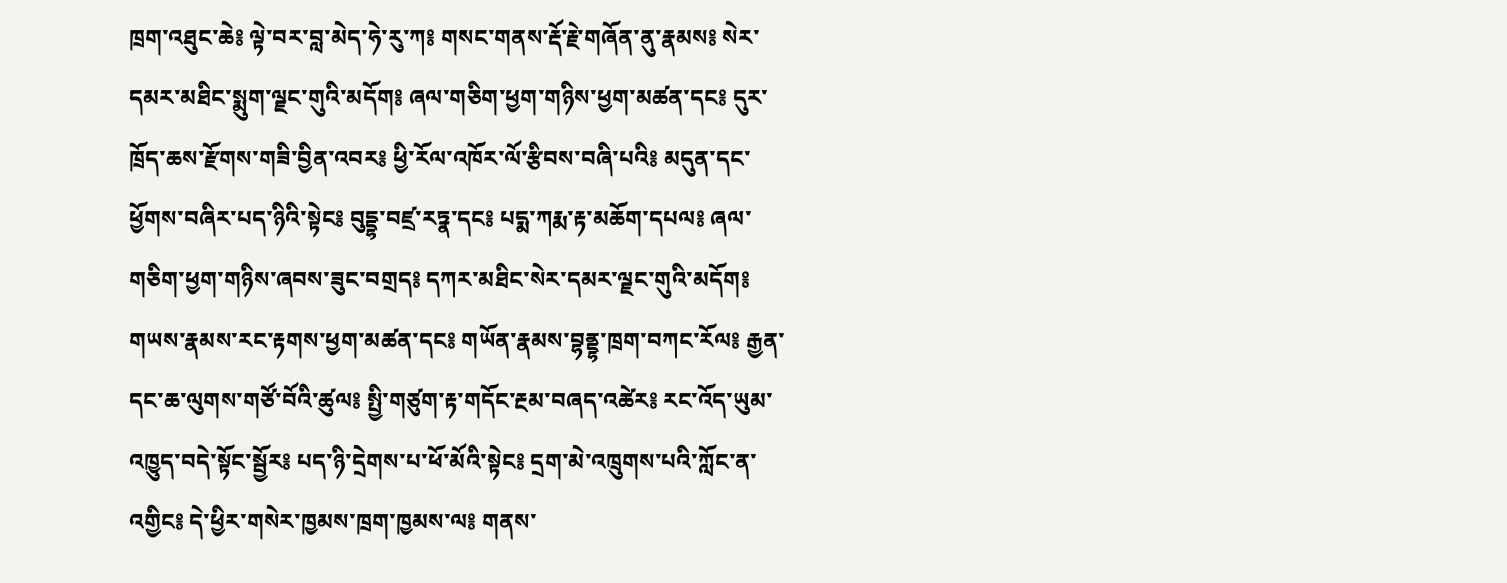ཁྲག་འཐུང་ཆེ༔ ལྟེ་བར་བླ་མེད་ཧེ་རུ་ཀ༔ གསང་གནས་རྡོ་རྗེ་གཞོན་ནུ་རྣམས༔ སེར་དམར་མཐིང་སྨུག་ལྗང་གུའི་མདོག༔ ཞལ་གཅིག་ཕྱག་གཉིས་ཕྱག་མཚན་དང༔ དུར་ཁྲོད་ཆས་རྫོགས་གཟི་བྱིན་འབར༔ ཕྱི་རོལ་འཁོར་ལོ་རྩིབས་བཞི་པའི༔ མདུན་དང་ཕྱོགས་བཞིར་པད་ཉིའི་སྟེང༔ བུདྡྷ་བཛྲ་རཏྣ་དང༔ པདྨ་ཀརྨ་རྟ་མཆོག་དཔལ༔ ཞལ་གཅིག་ཕྱག་གཉིས་ཞབས་ཟུང་བགྲད༔ དཀར་མཐིང་སེར་དམར་ལྗང་གུའི་མདོག༔ གཡས་རྣམས་རང་རྟགས་ཕྱག་མཚན་དང༔ གཡོན་རྣམས་བྷནྡྷ་ཁྲག་བཀང་རོལ༔ རྒྱན་དང་ཆ་ལུགས་གཙོ་བོའི་ཚུལ༔ སྤྱི་གཙུག་རྟ་གདོང་རྔམ་བཞད་འཚེར༔ རང་འོད་ཡུམ་འཁྱུད་བདེ་སྟོང་སྦྱོར༔ པད་ཉི་དྲེགས་པ་ཕོ་མོའི་སྟེང༔ དྲག་མེ་འཁྲུགས་པའི་ཀློང་ན་འགྱིང༔ དེ་ཕྱིར་གསེར་ཁྱམས་ཁྲག་ཁྱམས་ལ༔ གནས་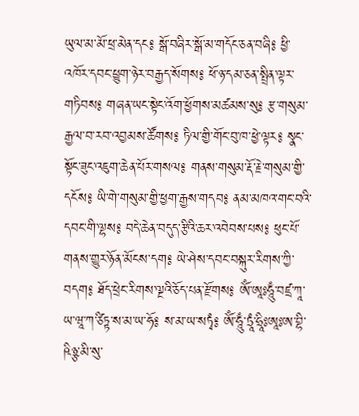ཡུལ་མ་མོ་ཕྲ་མེན་དང༔ སྒོ་བཞིར་སྒོ་མ་གདོང་ཅན་བཞི༔ ཕྱི་འཁོར་དབང་ཕྱུག་ཉེར་བརྒྱད་སོགས༔ ཕོ་ཉ་དམ་ཅན་སྤྲིན་ལྟར་གཏིབས༔ གཞན་ཡང་སྟེང་འོག་ཕྱོགས་མཚམས་སུ༔ རྩ་གསུམ་རྒྱལ་བ་རབ་འབྱམས་ཚོགས༔ ཏིལ་གྱི་གོང་བུ་ཁ་ཕྱེ་ལྟར༔ སྣང་སྟོང་ཟུང་འཇུག་ཆེན་པོར་གསལ༔ གནས་གསུམ་རྡོ་རྗེ་གསུམ་གྱི་དངོས༔ ཡི་གེ་གསུམ་གྱི་ཕྱག་རྒྱས་གདབ༔ ནམ་མཁའ་གང་བའི་དབང་གི་ལྷས༔ བདེ་ཆེན་བདུད་རྩིའི་ཆར་འབེབས་པས༔ ཕུང་པོ་གནས་གྱུར་ཉོན་མོངས་དག༔ ཡེ་ཤེས་དབང་བསྐུར་རིགས་ཀྱི་བདག༔ ཐོད་ཕྲེང་རིགས་ལྔའི་ཅོད་པན་རྫོགས༔ ཨོཾ་ཨཱཿཧཱུྃ་བཛྲ་ཀཱ་ཡ་ཝཱ་ཀ་ཙིཏྟ་ས་མ་ཡ་ཧོ༔ ས་མ་ཡ་སཏྭཾ༔ ཨོཾ་ཧཱུྃ་ཏྲཱཾ་ཧྲཱིཿཨཱཿཨ་བྷི་ཥིཉྩ་མི་སུ་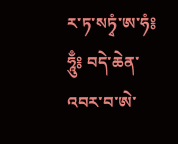ར་ཏ་སཏྭཾ་ཨ་ཧཾ༔ ཧཱུྃ༔ བདེ་ཆེན་འབར་བ་ཨེ་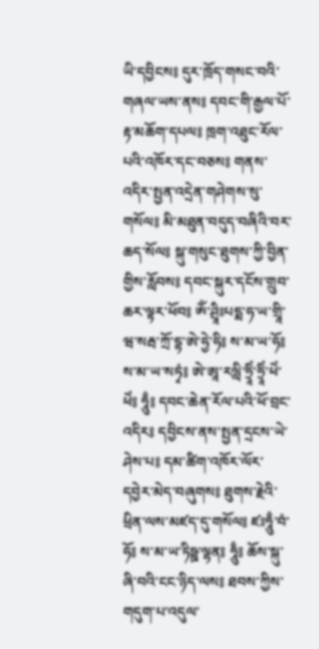ཡི་དབྱིངས༔ དུར་ཁྲོད་གསང་བའི་གཞལ་ཡས་ནས༔ དབང་གི་རྒྱལ་པོ་རྟ་མཆོག་དཔལ༔ ཁྲག་འཐུང་རོལ་པའི་འཁོར་དང་བཅས༔ གནས་འདིར་སྤྱན་འདྲེན་གཤེགས་སུ་གསོལ༔ མི་མཐུན་བདུད་བཞིའི་བར་ཆད་སོལ༔ སྐུ་གསུང་ཐུགས་ཀྱི་བྱིན་གྱིས་རློབས༔ དབང་སྐུར་དངོས་གྲུབ་ཆར་ལྟར་ཕོབ༔ ཨོཾ་ཤྲཱིཿཔདྨ་ཧ་ཡ་གྲཱི་ཝ་སརྦ་ཀྲོ་དྷ་ཨེ་ཧྱེ་ཧི༔ ས་མ་ཡ་ཧོ༔ ས་མ་ཡ་སཏྭཾ༔ ཨེ་ཨཱ་རལླི་ཧྲཱིཾ་ཧྲཱིཾ་ཕེཾ་ཕེཾ༔ ཧཱུྃ༔ དབང་ཆེན་རོལ་པའི་ཕོ་བྲང་འདིར༔ དབྱིངས་ནས་སྤྱན་དྲངས་ཡེ་ཤེས་པ༔ དམ་ཚིག་འཁོར་ལོར་དབྱེར་མེད་བཞུགས༔ ཐུགས་རྗེའི་ཕྲིན་ལས་མཛད་དུ་གསོལ༔ ཛཿཧཱུྃ་བཾ་ཧོ༔ ས་མ་ཡ་ཏིཥྛ་ལྷན༔ ཧཱུྃ༔ ཆོས་སྐུ་ཞི་བའི་ངང་ཉིད་ལས༔ ཐབས་ཀྱིས་གདུག་པ་འདུལ་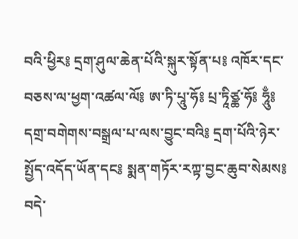བའི་ཕྱིར༔ དྲག་ཤུལ་ཆེན་པོའི་སྐུར་སྟོན་པ༔ འཁོར་དང་བཅས་ལ་ཕྱག་འཚལ་ལོ༔ ཨ་ཏི་པཱུ་ཧོ༔ པྲ་ཏཱིཙྪ་ཧོ༔ ཧཱུྃ༔ དགྲ་བགེགས་བསྒྲལ་པ་ལས་བྱུང་བའི༔ དྲག་པོའི་ཉེར་སྤྱོད་འདོད་ཡོན་དང༔ སྨན་གཏོར་རཀྟ་བྱང་ཆུབ་སེམས༔ བདེ་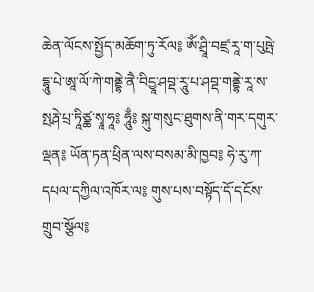ཆེན་ལོངས་སྤྱོད་མཆོག་ཏུ་རོལ༔ ཨོཾ་ཤྲཱི་བཛྲ་རཱ་ག་པུཥྤེ་དྷཱུ་པེ་ཨཱ་ལོ་ཀེ་གནྡྷེ་ནཻ་བིདྱཱ་ཤབྡ་རཱུ་པ་ཤབྡ་གནྡྷེ་རཱ་ས་སྤརྴེ་པྲ་ཏཱིཙྪ་སྭཱ་ཧཱ༔ ཧཱུྃ༔ སྐུ་གསུང་ཐུགས་ནི་གར་དགུར་ལྡན༔ ཡོན་ཏན་ཕྲིན་ལས་བསམ་མི་ཁྱབ༔ ཧེ་རུ་ཀ་དཔལ་དཀྱིལ་འཁོར་ལ༔ གུས་པས་བསྟོད་དོ་དངོས་གྲུབ་སྩོལ༔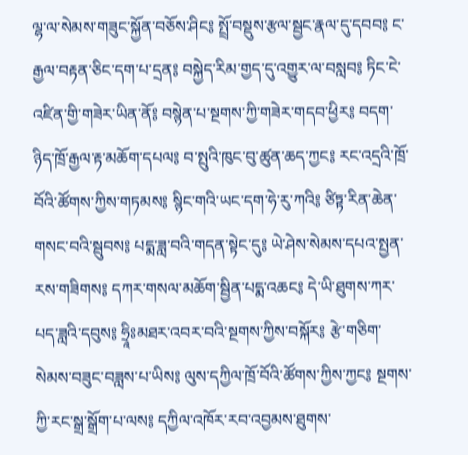ལྷ་ལ་སེམས་གཟུང་སྐྱོན་བཅོས་ཤིང༔ སྤྲོ་བསྡུས་རྩལ་སྦྱང་རྣལ་དུ་དབབ༔ ང་རྒྱལ་བརྟན་ཅིང་དག་པ་དྲན༔ བསྐྱེད་རིམ་གྱད་དུ་འགྱུར་ལ་བསླབ༔ ཏིང་ངེ་འཛིན་གྱི་གཟེར་ཡིན་ནོ༔ བསྙེན་པ་སྔགས་ཀྱི་གཟེར་གདབ་ཕྱིར༔ བདག་ཉིད་ཁྲོ་རྒྱལ་རྟ་མཆོག་དཔལ༔ བ་སྤུའི་ཁུང་བུ་ཚུན་ཆད་ཀྱང༔ རང་འདྲའི་ཁྲོ་བོའི་ཚོགས་ཀྱིས་གཏམས༔ སྙིང་གའི་ཡང་དག་ཧེ་རུ་ཀའི༔ ཙིཏྟ་རིན་ཆེན་གསང་བའི་སྦུབས༔ པདྨ་ཟླ་བའི་གདན་སྟེང་དུ༔ ཡེ་ཤེས་སེམས་དཔའ་སྤྱན་རས་གཟིགས༔ དཀར་གསལ་མཆོག་སྦྱིན་པདྨ་འཆང༔ དེ་ཡི་ཐུགས་ཀར་པད་ཟླའི་དབུས༔ ཧྲཱིཿམཐར་འབར་བའི་སྔགས་ཀྱིས་བསྐོར༔ རྩེ་གཅིག་སེམས་བཟུང་བཟླས་པ་ཡིས༔ ལུས་དཀྱིལ་ཁྲོ་བོའི་ཚོགས་ཀྱིས་ཀྱང༔ སྔགས་ཀྱི་རང་སྒྲ་སྒྲོག་པ་ལས༔ དཀྱིལ་འཁོར་རབ་འབྱམས་ཐུགས་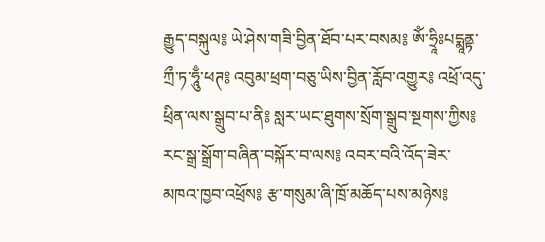རྒྱུད་བསྐུལ༔ ཡེ་ཤེས་གཟི་བྱིན་ཐོབ་པར་བསམ༔ ཨོཾ་ཧྲཱིཿཔདྨཱནྟ་ཀྲྀ་ཏ་ཧཱུྃ་ཕཊ༔ འབུམ་ཕྲག་བཅུ་ཡིས་བྱིན་རློབ་འགྱུར༔ འཕྲོ་འདུ་ཕྲིན་ལས་སྒྲུབ་པ་ནི༔ སླར་ཡང་ཐུགས་སྲོག་སྒྲུབ་སྔགས་ཀྱིས༔ རང་སྒྲ་སྒྲོག་བཞིན་བསྐོར་བ་ལས༔ འབར་བའི་འོད་ཟེར་མཁའ་ཁྱབ་འཕྲོས༔ རྩ་གསུམ་ཞི་ཁྲོ་མཆོད་པས་མཉེས༔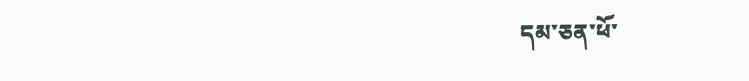དམ་ཅན་ཕོ་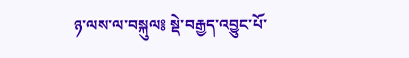ཉ་ལས་ལ་བསྐུལ༔ སྡེ་བརྒྱད་འབྱུང་པོ་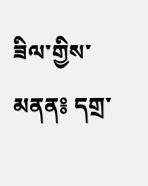ཟིལ་གྱིས་མནན༔ དགྲ་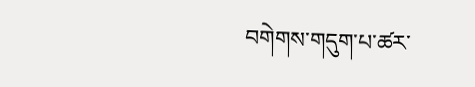བགེགས་གདུག་པ་ཚར་